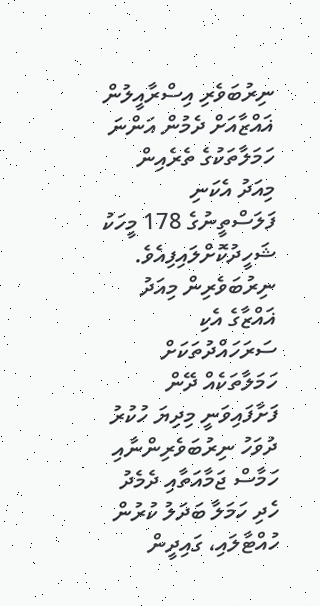ނިރުބަވެރި އިސްރާއީލުން ޣައްޒާއަށް ދެމުން އަންނަ ހަމަލާތަކުގެ ތެރެއިން މިއަދު އެކަނި ފަލަސްތީނުގެ 178 މީހަކު ޝަހީދުކޮށްލައިފިއެވެ.
ނިރުބަވެރިން މިއަދު ޣައްޒާގެ އެކި ސަރަހައްދުތަކަށް ހަމަލާތަކެއް ދޭން ފަށާފައިވަނީ މިދިޔަ ހުކުރު ދުވަހު ނިރުބަވެރިންނާއި ހަމާސް ޖަމާއަތާއި ދެމެދު ހެދި ހަމަލާ ބަދަލު ކުރުން ހުއްޓާލައި، ގައިދީން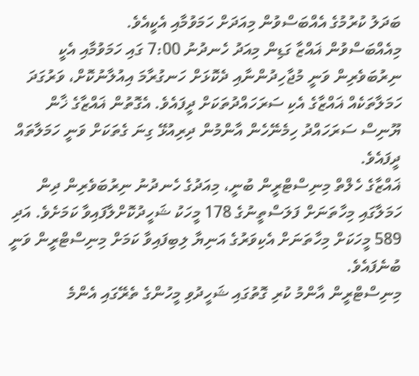ބަދަލު ކުރުމުގެ އެއްބަސްވުން މިއަދަށް ހަމަވުމާއި އެކީއެވެ.
މިއެއްބަސްވުން ޣައްޒާ ގަޑިން މިއަދު ހެނދުނު 7:00 ގައި ހަމަވުމާއި އެކީ ނިރުބަވެރިން ވަނީ މުޖާހިދުންނާއި ދެކޮޅަށް ހަނގުރާމަ އިއުލާނުކޮށް، ވަރުގަދަ ހަމަލާތަކެއް ޣައްޒާގެ އެކި ސަރަހައްދުތަކަށް ދީފައެވެ. އެގޮތުން ޣައްޒާގެ ޚާން ޔޫނިސް ސަރަހައްދު ހިމެނޭހެން އާންމުން ދިރިއުޅޭ ގިނަ ގެތަކަށް ވަނީ ހަމަލާތައް ދީފައެވެ.
ޣައްޒާގެ ހެލްތް މިނިސްޓްރީން ބުނީ، މިއަދުގެ ހެނދުނު ނިރުބަވެރިން ދިން ހަމަލާގައި މިހާތަނަށް ފަލަސްތީނުގެ 178 މީހަކު ޝަހީދުކޮށްލާފައިވާ ކަމަށެވެ. އަދި 589 މީހަކަށް މިހާތަނަށް އެކިވަރުގެ އަނިޔާ ލިބިފައިވާ ކަމަށް މިނިސްޓްރީން ވަނީ ބުނެފައެވެ.
މިނިސްޓްރީން އާންމު ކުރި ގޮތުގައި ޝަހީދުވި މީހުންގެ ތެރޭގައި އެންމެ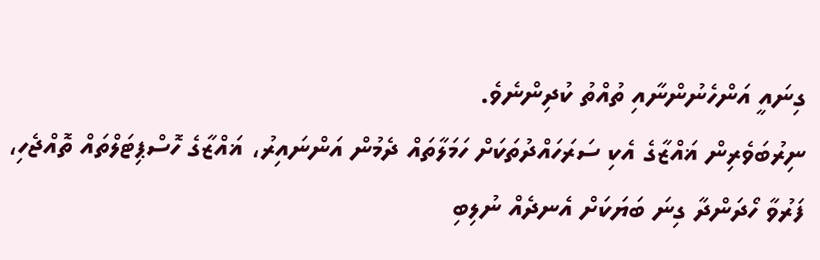ގިނައީ އަންހެނުންނާއި ތުއްތު ކުދިންނެވެ.
ނިރުބަވެރިން ޣައްޒާގެ އެކި ސަރަހައްދުތަކަށް ހަމަލާތައް ދެމުން އަންނައިރު، ޣައްޒާގެ ހޮސްޕިޓަލްތައް ތޮއްޖެހި، ފަރުވާ ހޯދަންދާ ގިނަ ބަޔަކަށް އެނދެއް ނުލިބި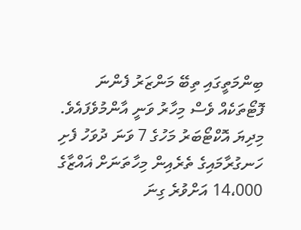ބިންމަތީގައި ތިބޭ މަންޒަރު ފެންނަ ފޮޓޯތަކެއް ވެސް މިހާރު ވަނީ އާންމުވެފައެވެ.
މިދިޔަ އޮކްޓޯބަރު މަހުގެ 7 ވަނަ ދުވަހު ފެށި ހަނގުރާމައިގެ ތެރެއިން މިހާތަނަށް ޣައްޒާގެ 14،000 އަށްވުރެ ގިނަ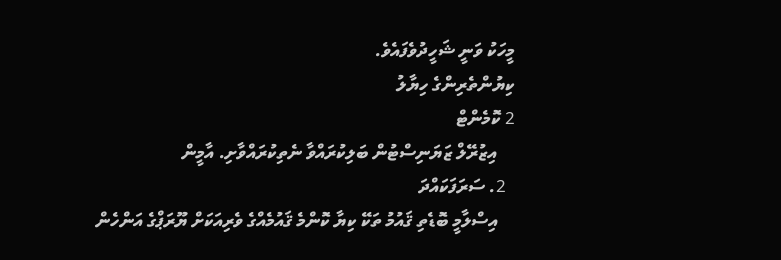މީހަކު ވަނީ ޝަހީދުވެފައެވެ.
ކިޔުންތެރިންގެ ހިޔާލު
2 ކޮމެންޓް
    އިޒުރޭލް ޒަޔަނިސްޓުން ބަލިކުރައްވާ ނެތިކުރައްވާށި. އާމީން
  2. ސަރަފަކައްދަ
    އިސްލާމީ ބޮޑެތި ޤައުމު ތަކޭ ކިޔާ ކޮންމެ ޤައުމެއްގެ ވެރިއަކަށް ޔޫރަޕްގެ އަންހެން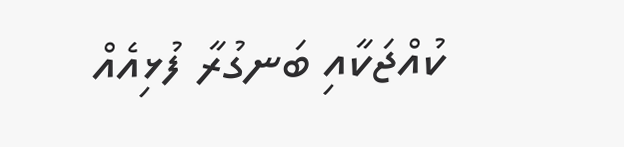ކުއްޖަކާއި ބަނގުރާ ފުޅިއެއް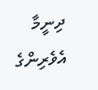ދިނީމާ އެވެރިންގެ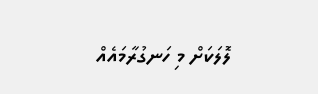ލޮލަކަށް މި ހަނގުރާމައެއް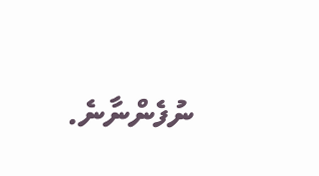ނުފެންނާނެ.